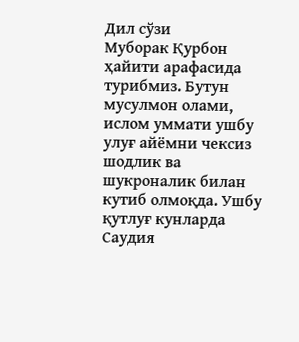Дил сўзи
Муборак Қурбон ҳайити арафасида турибмиз. Бутун мусулмон олами, ислом уммати ушбу улуғ айёмни чексиз шодлик ва шукроналик билан кутиб олмоқда. Ушбу қутлуғ кунларда Саудия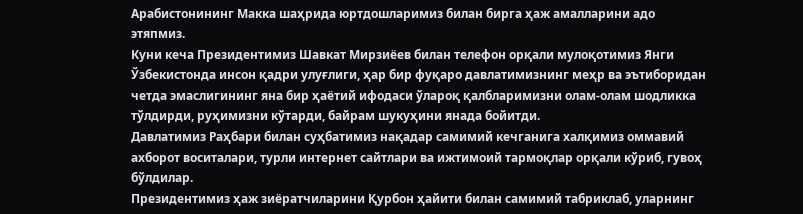Арабистонининг Макка шаҳрида юртдошларимиз билан бирга ҳаж амалларини адо этяпмиз.
Куни кеча Президентимиз Шавкат Мирзиёев билан телефон орқали мулоқотимиз Янги Ўзбекистонда инсон қадри улуғлиги, ҳар бир фуқаро давлатимизнинг меҳр ва эътиборидан четда эмаслигининг яна бир ҳаётий ифодаси ўлароқ қалбларимизни олам-олам шодликка тўлдирди, руҳимизни кўтарди, байрам шукуҳини янада бойитди.
Давлатимиз Раҳбари билан суҳбатимиз нақадар самимий кечганига халқимиз оммавий ахборот воситалари, турли интернет сайтлари ва ижтимоий тармоқлар орқали кўриб, гувоҳ бўлдилар.
Президентимиз ҳаж зиёратчиларини Қурбон ҳайити билан самимий табриклаб, уларнинг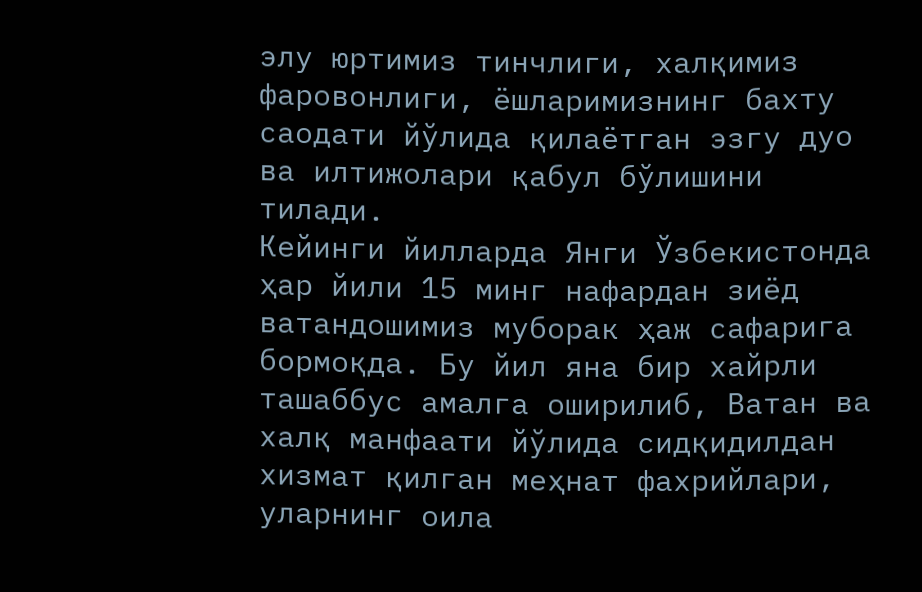элу юртимиз тинчлиги, халқимиз фаровонлиги, ёшларимизнинг бахту саодати йўлида қилаётган эзгу дуо ва илтижолари қабул бўлишини тилади.
Кейинги йилларда Янги Ўзбекистонда ҳар йили 15 минг нафардан зиёд ватандошимиз муборак ҳаж сафарига бормоқда. Бу йил яна бир хайрли ташаббус амалга оширилиб, Ватан ва халқ манфаати йўлида сидқидилдан хизмат қилган меҳнат фахрийлари, уларнинг оила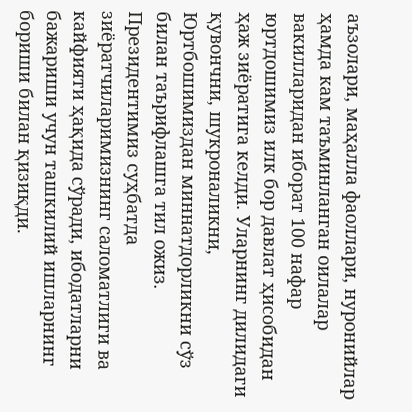аъзолари, маҳалла фаоллари, нуронийлар ҳамда кам таъминланган оилалар вакилларидан иборат 100 нафар юртдошимиз илк бор давлат ҳисобидан ҳаж зиёратига келди. Уларнинг дилидаги қувончни, шукроналикни, Юртбошимиздан миннатдорликни сўз билан таърифлашга тил ожиз.
Президентимиз суҳбатда зиёратчиларимизнинг саломатлиги ва кайфияти ҳақида сўради, ибодатларни бажариши учун ташкилий ишларнинг бориши билан қизиқди.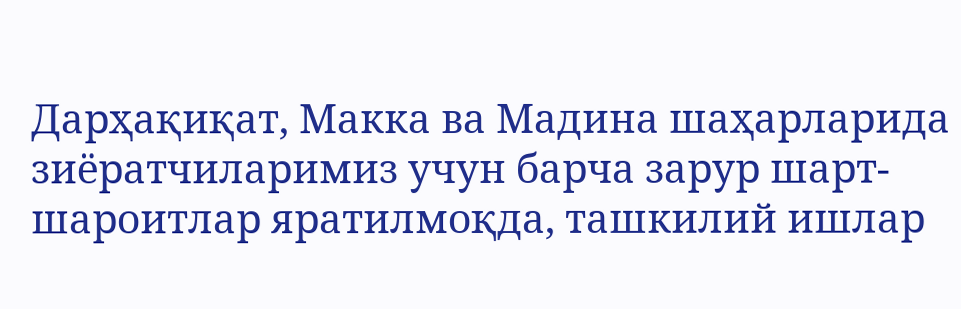Дарҳақиқат, Макка ва Мадина шаҳарларида зиёратчиларимиз учун барча зарур шарт-шароитлар яратилмоқда, ташкилий ишлар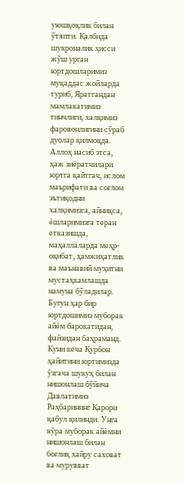уюшқоқлик билан ўтяпти. Қалбида шукроналик ҳисси жўш урган юртдошларимиз муқаддас жойларда туриб, Яратгандан мамлакатимиз тинчлиги, халқимиз фаровонлигини сўраб дуолар қилмоқда.
Аллоҳ насиб этса, ҳаж зиёратчилари юртга қайтгач, ислом маърифати ва соғлом эътиқодни халқимизга, айниқса, ёшларимизга теран етказишда, маҳаллаларда меҳр-оқибат, ҳамжиҳатлик ва маънавий муҳитни мустаҳкамлашда намуна бўладилар.
Бугун ҳар бир юртдошимиз муборак айём барокатидан, файзидан баҳраманд. Куни кеча Қурбон ҳайитини юртимизда ўзгача шукуҳ билан нишонлаш бўйича Давлатимиз Раҳбарининг Қарори қабул қилинди. Унга кўра муборак айёмни нишонлаш билан боғлиқ хайру саховат ва мурувват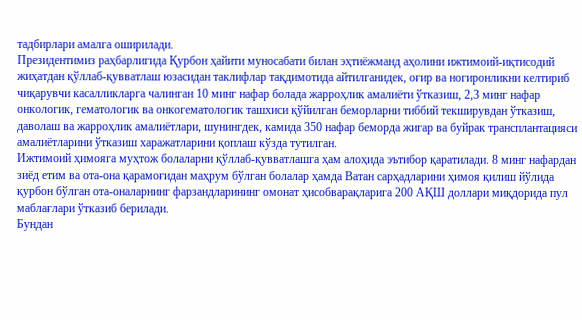тадбирлари амалга оширилади.
Президентимиз раҳбарлигида Қурбон ҳайити муносабати билан эҳтиёжманд аҳолини ижтимоий-иқтисодий жиҳатдан қўллаб-қувватлаш юзасидан таклифлар тақдимотида айтилганидек, оғир ва ногиронликни келтириб чиқарувчи касалликларга чалинган 10 минг нафар болада жарроҳлик амалиёти ўтказиш, 2,3 минг нафар онкологик, гематологик ва онкогематологик ташхиси қўйилган беморларни тиббий текширувдан ўтказиш, даволаш ва жарроҳлик амалиётлари, шунингдек, камида 350 нафар беморда жигар ва буйрак трансплантацияси амалиётларини ўтказиш харажатларини қоплаш кўзда тутилган.
Ижтимоий ҳимояга муҳтож болаларни қўллаб-қувватлашга ҳам алоҳида эътибор қаратилади. 8 минг нафардан зиёд етим ва ота-она қарамоғидан маҳрум бўлган болалар ҳамда Ватан сарҳадларини ҳимоя қилиш йўлида қурбон бўлган ота-оналарнинг фарзандларининг омонат ҳисобварақларига 200 АҚШ доллари миқдорида пул маблағлари ўтказиб берилади.
Бундан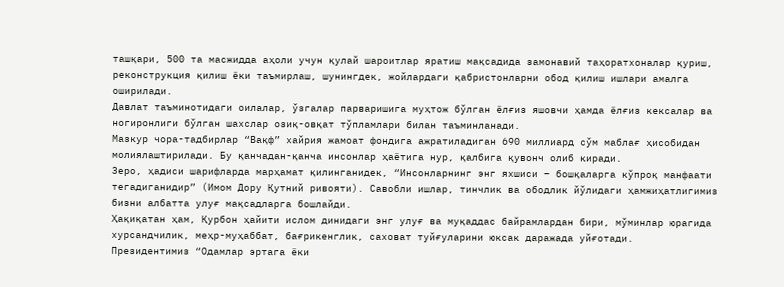ташқари, 500 та масжидда аҳоли учун қулай шароитлар яратиш мақсадида замонавий таҳоратхоналар қуриш, реконструкция қилиш ёки таъмирлаш, шунингдек, жойлардаги қабристонларни обод қилиш ишлари амалга оширилади.
Давлат таъминотидаги оилалар, ўзгалар парваришига муҳтож бўлган ёлғиз яшовчи ҳамда ёлғиз кексалар ва ногиронлиги бўлган шахслар озиқ-овқат тўпламлари билан таъминланади.
Мазкур чора-тадбирлар “Вақф” хайрия жамоат фондига ажратиладиган 690 миллиард сўм маблағ ҳисобидан молиялаштирилади. Бу қанчадан-қанча инсонлар ҳаётига нур, қалбига қувонч олиб киради.
Зеро, ҳадиси шарифларда марҳамат қилинганидек, “Инсонларнинг энг яхшиси – бошқаларга кўпроқ манфаати тегадиганидир” (Имом Дору Қутний ривояти). Савобли ишлар, тинчлик ва ободлик йўлидаги ҳамжиҳатлигимиз бизни албатта улуғ мақсадларга бошлайди.
Ҳақиқатан ҳам, Қурбон ҳайити ислом динидаги энг улуғ ва муқаддас байрамлардан бири, мўминлар юрагида хурсандчилик, меҳр-муҳаббат, бағрикенглик, саховат туйғуларини юксак даражада уйғотади.
Президентимиз “Одамлар эртага ёки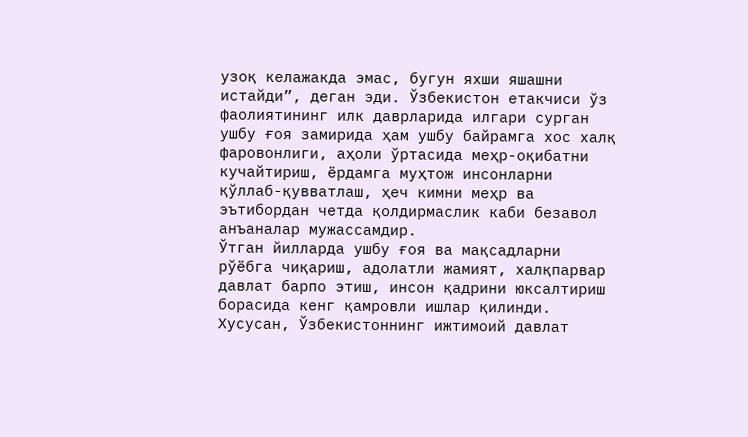узоқ келажакда эмас, бугун яхши яшашни истайди”, деган эди. Ўзбекистон етакчиси ўз фаолиятининг илк даврларида илгари сурган ушбу ғоя замирида ҳам ушбу байрамга хос халқ фаровонлиги, аҳоли ўртасида меҳр-оқибатни кучайтириш, ёрдамга муҳтож инсонларни қўллаб-қувватлаш, ҳеч кимни меҳр ва эътибордан четда қолдирмаслик каби безавол анъаналар мужассамдир.
Ўтган йилларда ушбу ғоя ва мақсадларни рўёбга чиқариш, адолатли жамият, халқпарвар давлат барпо этиш, инсон қадрини юксалтириш борасида кенг қамровли ишлар қилинди. Хусусан, Ўзбекистоннинг ижтимоий давлат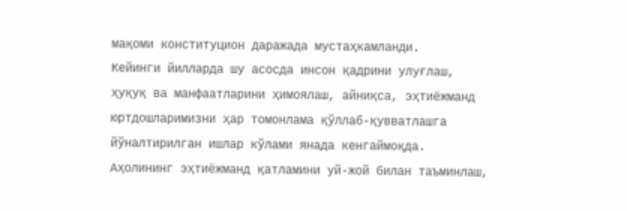мақоми конституцион даражада мустаҳкамланди.
Кейинги йилларда шу асосда инсон қадрини улуғлаш, ҳуқуқ ва манфаатларини ҳимоялаш, айниқса, эҳтиёжманд юртдошларимизни ҳар томонлама қўллаб-қувватлашга йўналтирилган ишлар кўлами янада кенгаймоқда. Аҳолининг эҳтиёжманд қатламини уй-жой билан таъминлаш,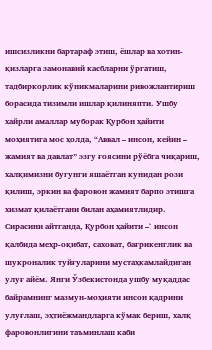ишсизликни бартараф этиш, ёшлар ва хотин-қизларга замонавий касбларни ўргатиш, тадбиркорлик кўникмаларини ривожлантириш борасида тизимли ишлар қилиняпти. Ушбу хайрли амаллар муборак Қурбон ҳайити моҳиятига мос ҳолда, “Аввал – инсон, кейин – жамият ва давлат” эзгу ғоясини рўёбга чиқариш, халқимизни бугунги яшаётган кунидан рози қилиш, эркин ва фаровон жамият барпо этишга хизмат қилаётгани билан аҳамиятлидир.
Сирасини айтганда, Қурбон ҳайити –` инсон қалбида меҳр-оқибат, саховат, бағрикенглик ва шукроналик туйғуларини мустаҳкамлайдиган улуғ айём. Янги Ўзбекистонда ушбу муқаддас байрамнинг мазмун-моҳияти инсон қадрини улуғлаш, эҳтиёжмандларга кўмак бериш, халқ фаровонлигини таъминлаш каби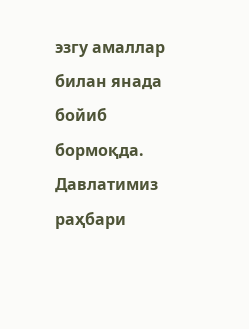эзгу амаллар билан янада бойиб бормоқда. Давлатимиз раҳбари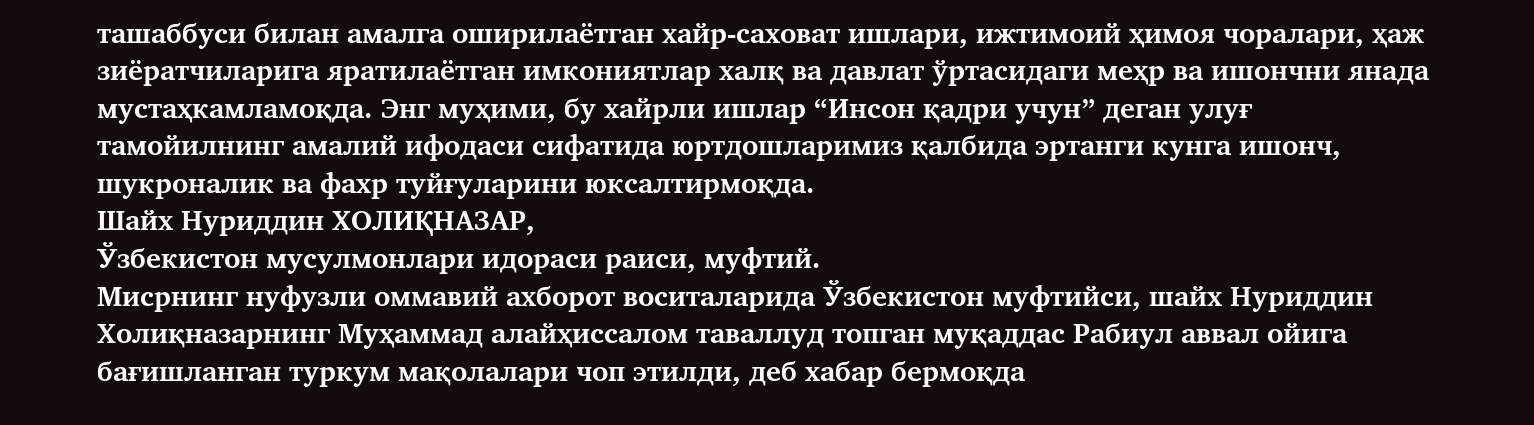ташаббуси билан амалга оширилаётган хайр-саховат ишлари, ижтимоий ҳимоя чоралари, ҳаж зиёратчиларига яратилаётган имкониятлар халқ ва давлат ўртасидаги меҳр ва ишончни янада мустаҳкамламоқда. Энг муҳими, бу хайрли ишлар “Инсон қадри учун” деган улуғ тамойилнинг амалий ифодаси сифатида юртдошларимиз қалбида эртанги кунга ишонч, шукроналик ва фахр туйғуларини юксалтирмоқда.
Шайх Нуриддин ХОЛИҚНАЗАР,
Ўзбекистон мусулмонлари идораси раиси, муфтий.
Мисрнинг нуфузли оммавий ахборот воситаларида Ўзбекистон муфтийси, шайх Нуриддин Холиқназарнинг Муҳаммад алайҳиссалом таваллуд топган муқаддас Рабиул аввал ойига бағишланган туркум мақолалари чоп этилди, деб хабар бермоқда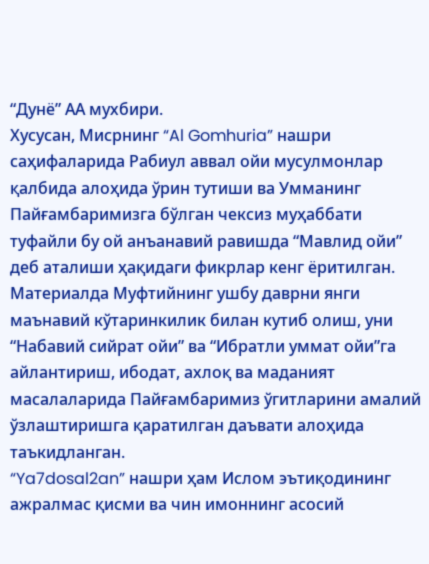“Дунё” АА мухбири.
Хусусан, Мисрнинг “Al Gomhuria” нашри саҳифаларида Рабиул аввал ойи мусулмонлар қалбида алоҳида ўрин тутиши ва Умманинг Пайғамбаримизга бўлган чексиз муҳаббати туфайли бу ой анъанавий равишда “Мавлид ойи” деб аталиши ҳақидаги фикрлар кенг ёритилган. Материалда Муфтийнинг ушбу даврни янги маънавий кўтаринкилик билан кутиб олиш, уни “Набавий сийрат ойи” ва “Ибратли уммат ойи”га айлантириш, ибодат, ахлоқ ва маданият масалаларида Пайғамбаримиз ўгитларини амалий ўзлаштиришга қаратилган даъвати алоҳида таъкидланган.
“Ya7dosal2an” нашри ҳам Ислом эътиқодининг ажралмас қисми ва чин имоннинг асосий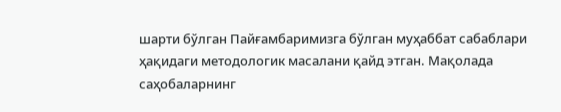шарти бўлган Пайғамбаримизга бўлган муҳаббат сабаблари ҳақидаги методологик масалани қайд этган. Мақолада саҳобаларнинг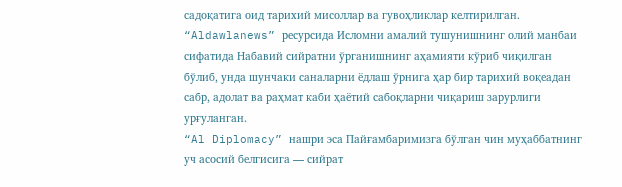садоқатига оид тарихий мисоллар ва гувоҳликлар келтирилган.
“Aldawlanews” ресурсида Исломни амалий тушунишнинг олий манбаи сифатида Набавий сийратни ўрганишнинг аҳамияти кўриб чиқилган бўлиб, унда шунчаки саналарни ёдлаш ўрнига ҳар бир тарихий воқеадан сабр, адолат ва раҳмат каби ҳаётий сабоқларни чиқариш зарурлиги урғуланган.
“Al Diplomacy” нашри эса Пайғамбаримизга бўлган чин муҳаббатнинг уч асосий белгисига — сийрат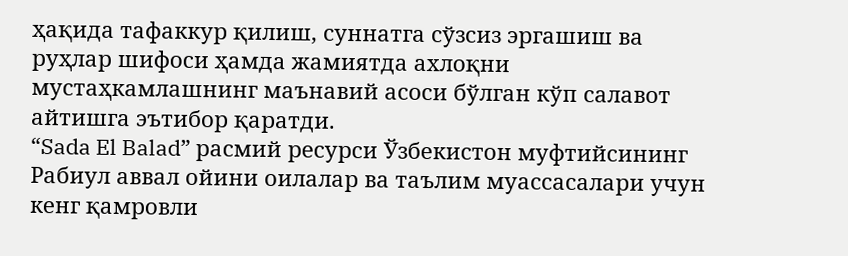ҳақида тафаккур қилиш, суннатга сўзсиз эргашиш ва руҳлар шифоси ҳамда жамиятда ахлоқни мустаҳкамлашнинг маънавий асоси бўлган кўп салавот айтишга эътибор қаратди.
“Sada El Balad” расмий ресурси Ўзбекистон муфтийсининг Рабиул аввал ойини оилалар ва таълим муассасалари учун кенг қамровли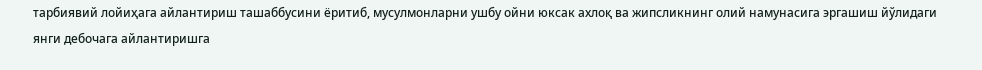тарбиявий лойиҳага айлантириш ташаббусини ёритиб, мусулмонларни ушбу ойни юксак ахлоқ ва жипсликнинг олий намунасига эргашиш йўлидаги янги дебочага айлантиришга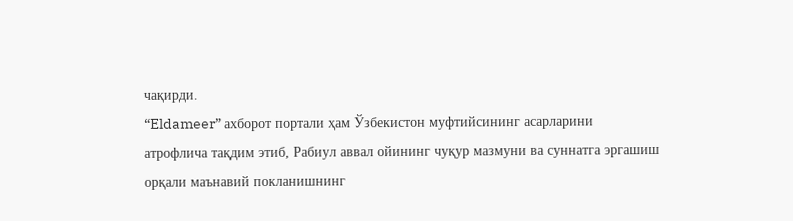чақирди.
“Eldameer” ахборот портали ҳам Ўзбекистон муфтийсининг асарларини атрофлича тақдим этиб, Рабиул аввал ойининг чуқур мазмуни ва суннатга эргашиш орқали маънавий покланишнинг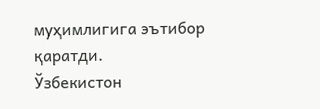муҳимлигига эътибор қаратди.
Ўзбекистон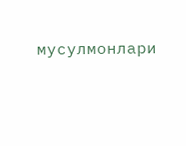мусулмонлари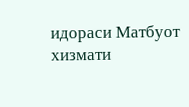идораси Матбуот хизмати